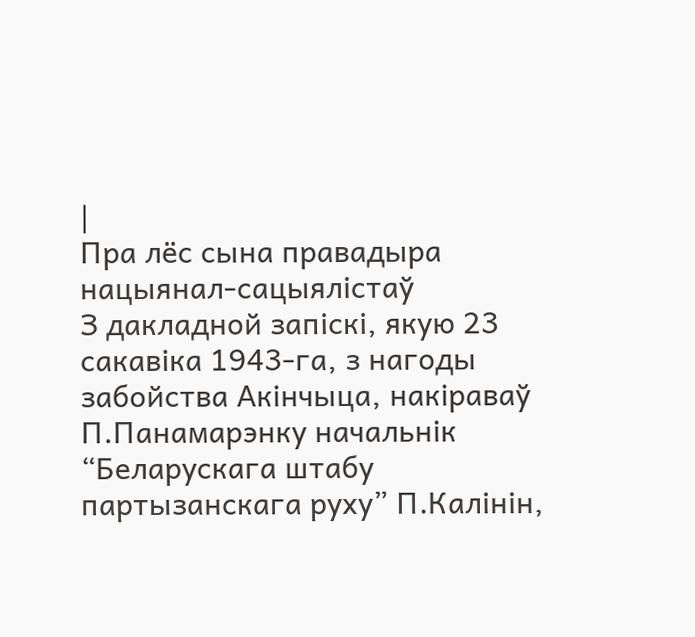|
Пра лёс сына правадыра нацыянал-сацыялістаў
З дакладной запіскі, якую 23 сакавіка 1943-га, з нагоды забойства Акінчыца, накіраваў П.Панамарэнку начальнік “Беларускага штабу партызанскага руху” П.Калінін,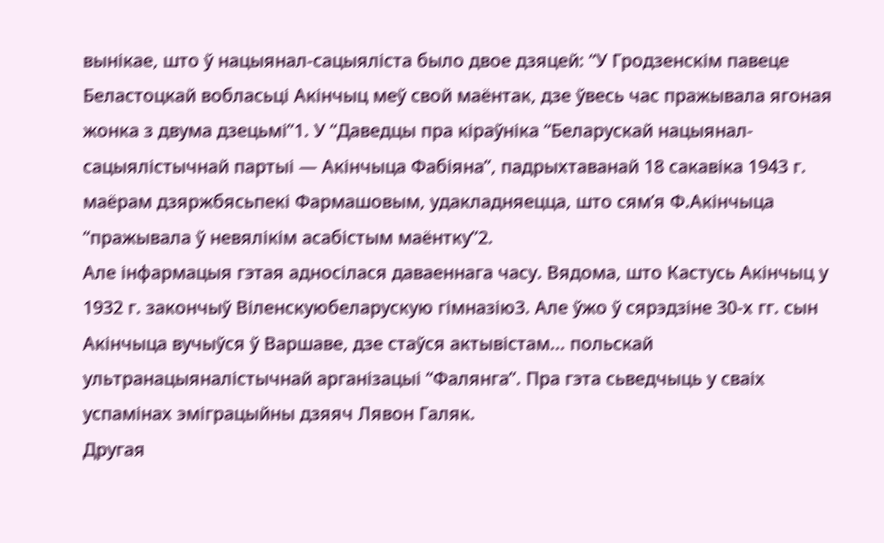вынікае, што ў нацыянал-сацыяліста было двое дзяцей: “У Гродзенскім павеце Беластоцкай вобласьці Акінчыц меў свой маёнтак, дзе ўвесь час пражывала ягоная жонка з двума дзецьмі”1. У “Даведцы пра кіраўніка “Беларускай нацыянал-сацыялістычнай партыі — Акінчыца Фабіяна”, падрыхтаванай 18 сакавіка 1943 г. маёрам дзяржбясьпекі Фармашовым, удакладняецца, што сям’я Ф.Акінчыца “пражывала ў невялікім асабістым маёнтку”2.
Але інфармацыя гэтая адносілася даваеннага часу. Вядома, што Кастусь Акінчыц у 1932 г. закончыў Віленскуюбеларускую гімназію3. Але ўжо ў сярэдзіне 30-х гг. сын Акінчыца вучыўся ў Варшаве, дзе стаўся актывістам... польскай ультранацыяналістычнай арганізацыі “Фалянга”. Пра гэта сьведчыць у сваіх успамінах эміграцыйны дзяяч Лявон Галяк.
Другая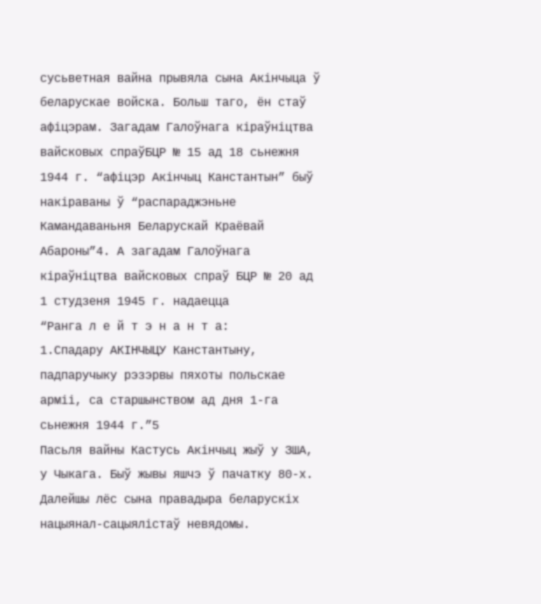сусьветная вайна прывяла сына Акінчыца ў беларускае войска. Больш таго, ён стаў афіцэрам. Загадам Галоўнага кіраўніцтва вайсковых спраўБЦР № 15 ад 18 сьнежня 1944 г. “афіцэр Акінчыц Канстантын” быў накіраваны ў “распараджэньне Камандаваньня Беларускай Краёвай Абароны”4. А загадам Галоўнага кіраўніцтва вайсковых спраў БЦР № 20 ад 1 студзеня 1945 г. надаецца
“Ранга л е й т э н а н т а:
1.Спадару АКІНЧЫЦУ Канстантыну, падпаручыку рэзэрвы пяхоты польскае арміі, са старшынством ад дня 1-га сьнежня 1944 г.”5
Пасьля вайны Кастусь Акінчыц жыў у ЗША, у Чыкага. Быў жывы яшчэ ў пачатку 80-х. Далейшы лёс сына правадыра беларускіх нацыянал-сацыялістаў невядомы.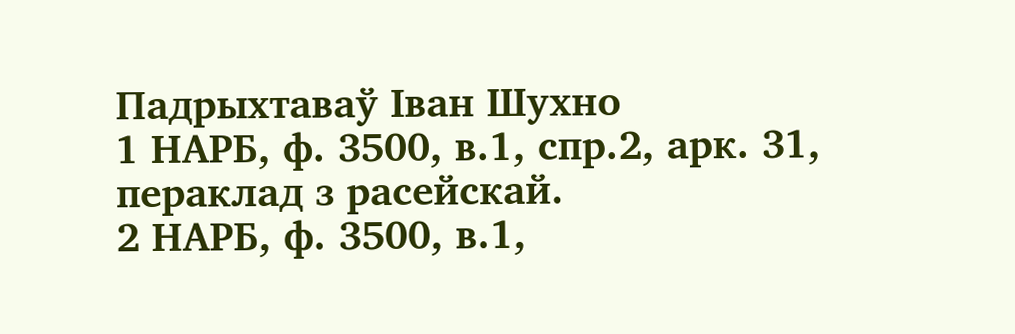Падрыхтаваў Іван Шухно
1 НАРБ, ф. 3500, в.1, спр.2, арк. 31, пераклад з расейскай.
2 НАРБ, ф. 3500, в.1,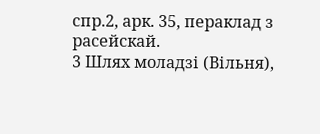спр.2, арк. 35, пераклад з расейскай.
3 Шлях моладзі (Вільня),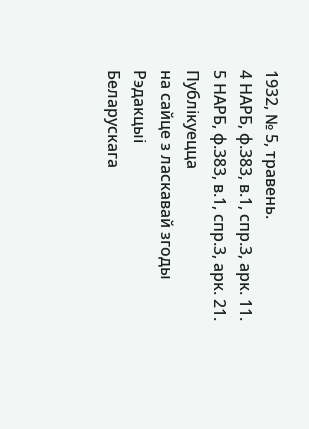1932, № 5, травень.
4 НАРБ, ф.383, в.1, спр.3, арк. 11.
5 НАРБ, ф.383, в.1, спр.3, арк. 21.
Публікуецца
на сайце з ласкавай згоды Рэдакцыі
Беларускага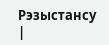Рэзыстансу
|